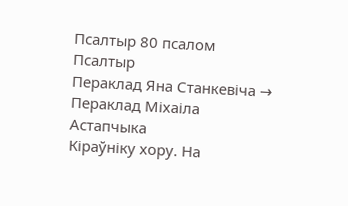Псалтыр 80 псалом
Псалтыр
Пераклад Яна Станкевіча → Пераклад Міхаіла Астапчыка
Кіраўніку хору. На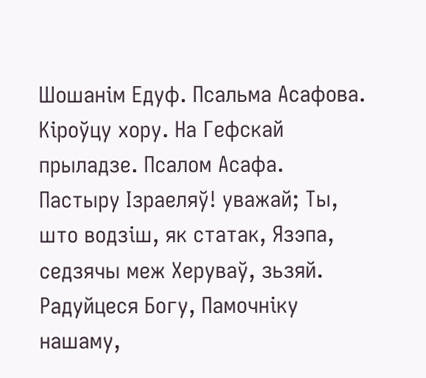Шошанім Едуф. Псальма Асафова.
Кіроўцу хору. На Гефскай прыладзе. Псалом Асафа.
Пастыру Ізраеляў! уважай; Ты, што водзіш, як статак, Язэпа, седзячы меж Херуваў, зьзяй.
Радуйцеся Богу, Памочніку нашаму,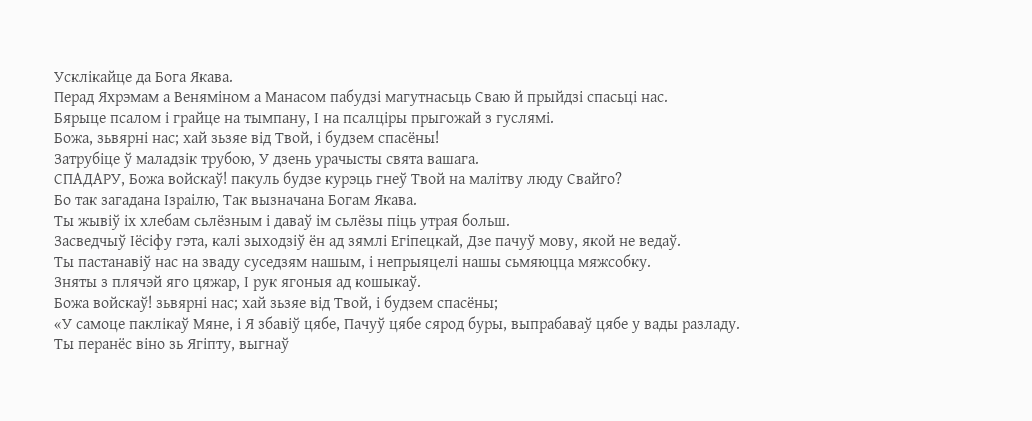Усклікайце да Бога Якава.
Перад Яхрэмам а Веняміном а Манасом пабудзі магутнасьць Сваю й прыйдзі спасьці нас.
Бярыце псалом і грайце на тымпану, І на псалціры прыгожай з гуслямі.
Божа, зьвярні нас; хай зьзяе від Твой, і будзем спасёны!
Затрубіце ў маладзік трубою, У дзень урачысты свята вашага.
СПАДАРУ, Божа войскаў! пакуль будзе курэць гнеў Твой на малітву люду Свайго?
Бо так загадана Ізраілю, Так вызначана Богам Якава.
Ты жывіў іх хлебам сьлёзным і даваў ім сьлёзы піць утрая больш.
Засведчыў Іёсіфу гэта, калі зыходзіў ён ад зямлі Егіпецкай, Дзе пачуў мову, якой не ведаў.
Ты пастанавіў нас на зваду суседзям нашым, і непрыяцелі нашы сьмяюцца мяжсобку.
Зняты з плячэй яго цяжар, І рук ягоныя ад кошыкаў.
Божа войскаў! зьвярні нас; хай зьзяе від Твой, і будзем спасёны;
«У самоце паклікаў Мяне, і Я збавіў цябе, Пачуў цябе сярод буры, выпрабаваў цябе у вады разладу.
Ты перанёс віно зь Ягіпту, выгнаў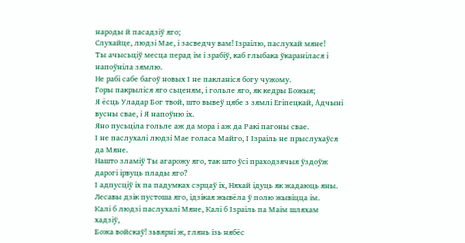народы й пасадзіў яго;
Слухайце, людзі Мае, і засведчу вам! Ізраілю, паслухай мяне!
Ты ачысьціў месца перад ім і зрабіў, каб глыбака ўкаранілася і напоўніла зямлю.
Не рабі сабе багоў новых І не пакланіся богу чужому.
Горы пакрыліся яго сьценям, і гольле яго, як кедры Божыя;
Я ёсць Уладар Бог твой, што вывеў цябе з зямлі Егіпецкай, Адчыні вусны свае, і Я напоўню іх.
Яно пусьціла гольле аж да мора і аж да Ракі пагоны свае.
І не паслухалі людзі Мае голаса Майго, І Ізраіль не прыслухаўся да Мяне.
Нашто зламіў Ты агарожу яго, так што ўсі праходзячыя ўздоўж дарогі ірвуць плады яго?
І адпусціў іх па падумках сэрцаў іх, Няхай ідуць як жадаюць яны.
Лесавы дзік пустоша яго, ідзікая жывёла ў полю жывіцца ім.
Калі б людзі паслухалі Мяне, Калі б Ізраіль па Маім шляхам хадзіў,
Божа войскаў! зьвярні ж, глянь ізь нябёс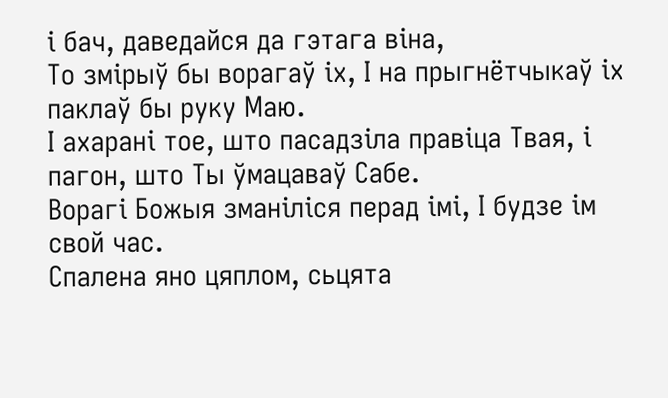і бач, даведайся да гэтага віна,
То змірыў бы ворагаў іх, І на прыгнётчыкаў іх паклаў бы руку Маю.
І ахарані тое, што пасадзіла правіца Твая, і пагон, што Ты ўмацаваў Сабе.
Ворагі Божыя зманіліся перад імі, І будзе ім свой час.
Спалена яно цяплом, сьцята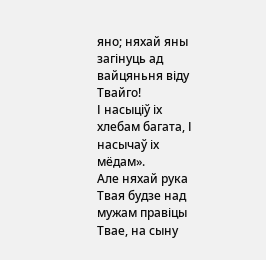яно; няхай яны загінуць ад вайцяньня віду Твайго!
І насыціў іх хлебам багата, І насычаў іх мёдам».
Але няхай рука Твая будзе над мужам правіцы Твае, на сыну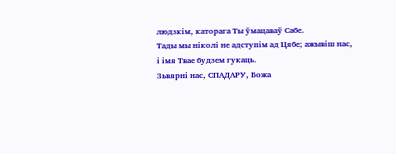людзкім, каторага Ты ўмацаваў Сабе.
Тады мы ніколі не адступім ад Цябе; ажывіш нас, і імя Твае будзем гукаць.
Зьвярні нас, СПАДАРУ, Божа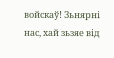войскаў! Зьнярні нас, хай зьзяе від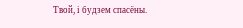Твой, і будзем спасёны.